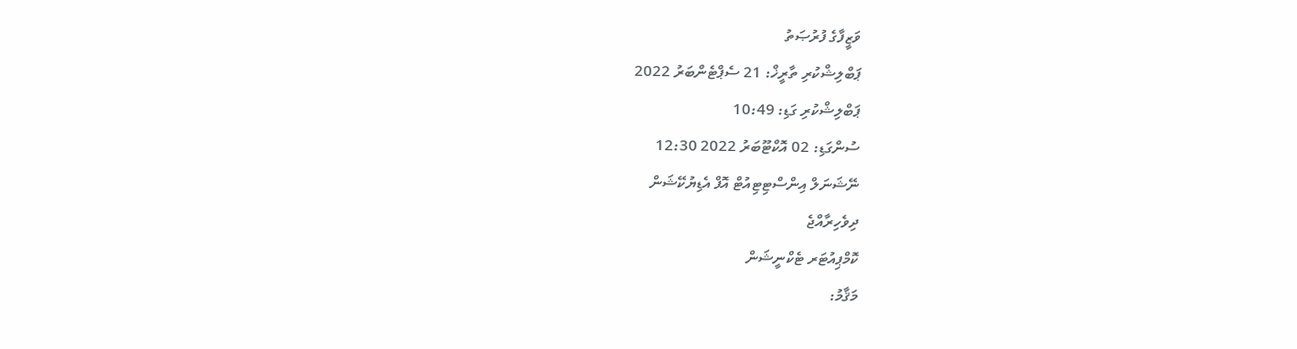ވަޒީފާގެ ފުރުޞަތު
ޕަބްލިޝްކުރި ތާރީޚް: 21 ސެޕްޓެންބަރު 2022
ޕަބްލިޝްކުރި ގަޑި: 10:49
ސުންގަޑި: 02 އޮކްޓޫބަރު 2022 12:30
ނޭޝަނަލް އިންސްޓިޓިއުޓް އޮފް އެޑިޔުކޭޝަން
ދިވެހިރާއްޖެ
ކޮމްޕިއުޓަރ ޓެކްނީޝަން
މަޤާމު: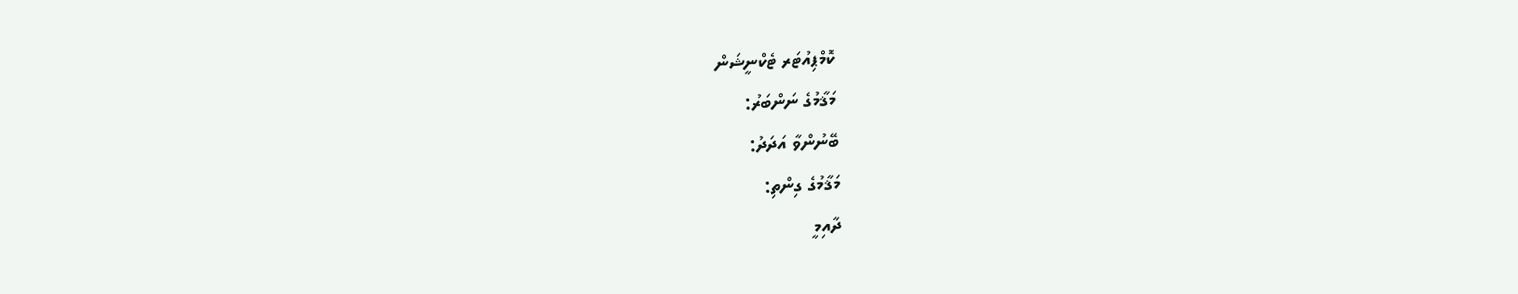ކޮމްޕިއުޓަރ ޓެކްނީޝަން
މަޤާމުގެ ނަންބަރު:
ބޭނުންވާ އަދަދު:
މަޤާމުގެ ގިންތި:
ދާއިމީ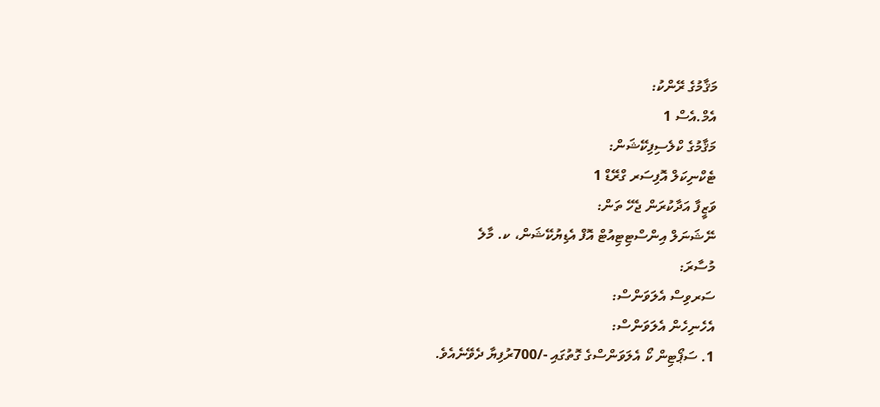މަޤާމުގެ ރޭންކު:
އެމް.އެސް 1
މަޤާމުގެ ކްލެސިފިކޭޝަން:
ޓެކްނިކަލް އޮފިސަރ ގްރޭޑް 1
ވަޒީފާ އަދާކުރަން ޖެހޭ ތަން:
ނޭޝަނަލް އިންސްޓިޓިއުޓް އޮފް އެޑިޔުކޭޝަން، ކ. މާލެ
މުސާރަ:
ސަރވިސް އެލަވަންސް:
އެހެނިހެން އެލަވަންސް:
1. ސަޕޯޓިން ކޯ އެލަވަންސްގެ ގޮތުގައި -/700ރުފިޔާ ދެވޭނެއެވެ.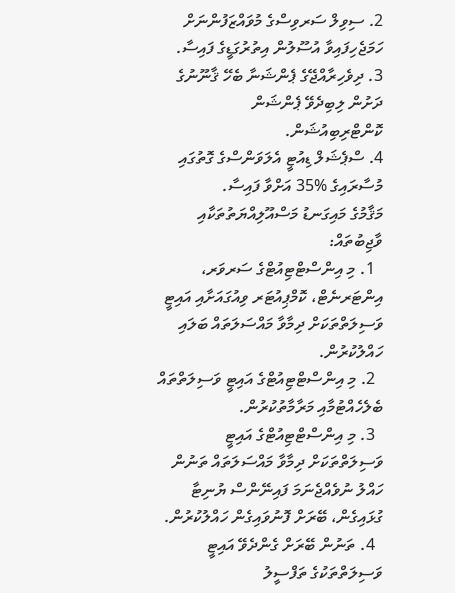2. ސިވިލް ސަރވިސްގެ މުވައްޒަފުންނަށް ހަމަޖެހިފައިވާ އުސޫލުން އިތުރުގަޑީގެ ފައިސާ.
3. ދިވެހިރާއްޖޭގެ ޕެންޝަނާ ބެހޭ ޤާނޫނުގެ ދަށުން ލިބިދެވޭ ޕެންޝަން ކޮންޓްރިބިއުޝަން.
4. ސްޕެޝަލް ޑިއުޓީ އެލަވަންސްގެ ގޮތުގައި މުސާރައިގެ %35 އަށްވާ ފައިސާ.
މަޤާމުގެ މައިގަނޑު މަސްއޫލިއްޔަތުތަކާއި ވާޖިބުތައް:
  1. މި އިންސްޓްޓިއުޓްގެ ސަރވަރ، އިންޓަރނެޓް، ކޮމްޕިއުޓަރ ވިއުގައަށާއި އައިޓީ ވަސިލަތްތަކަށް ދިމާވާ މައްސަލަތައް ބަލައި ހައްލުކުރުން.
  2. މި އިންސްޓްޓިއުޓްގެ އައިޓީ ވަސިލަތްތައް ބެލެހެއްޓުމާއި މަރާމާތުކުރުން.
  3. މި އިންސްޓްޓިއުޓްގެ އައިޓީ ވަސިލަތްތަކަށް ދިމާވާ މައްސަލަތައް ތަނުން ހައްލު ނުވެއްޖެނަމަ ފައިނޭންސް ޔުނިޓާ ގުޅައިގެން، ބޭރަށް ފޮނުވައިގެން ހައްލުކުރުން.
  4. ތަނުން ބޭރަށް ގެންދެވޭ އައިޓީ ވަސިލަތްތަކުގެ ތަފްސީލު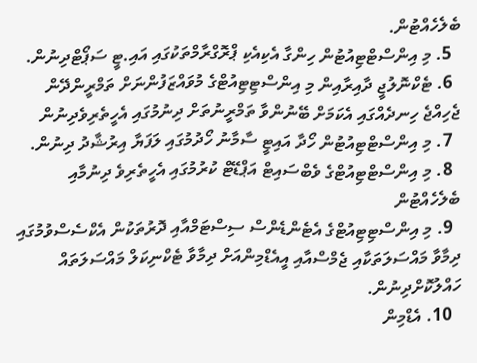ބެލެހެއްޓުން.
  5. މި އިންސްޓްޓިއުޓުން ހިންގާ އެކިއެކި ޕްރޮގްރާމްތަކުގައި އައި.ޓީ ސަޕޯޓްދިނުން.
  6. ޓެކްނޮލުޖީ ދާއިރާއިން މި އިންސްޓިޓިއުޓްގެ މުވައްޒަފުންނަށް ތަމްރީންދޭން ޖެހިއްޖެ ހިނދެއްގައި އެކަމަށް ބޭނުންވާ ތަމްރީނުތަށް ދިނުމުގައި އެހީތެރިވެދިނުން
  7. މި އިންސްޓްޓިއުޓުން ހޯދާ އައިޓީ ސާމާނު ހޯދުމުގައި ލަފަޔާ އިރުޝާދު ދިނުން.
  8. މި އިންސްޓްޓިއުޓްގެ ވެބްސައިޓް އަޕްޑޭޓް ކުރުމުގައި އެހީތެރިވެ ދިނުމާއި ބެލެހެއްޓުން
  9. މި އިންސްޓިޓިއުޓްގެ އެޓެންޑެންސް ސިސްޓަމްއާއި ދޮރުތަކުން އެކްސެސްވުމުގައި ދިމާވާ މައްސަލަތަކާއި ޖެމްސްއާއި އީއެޑްމިންއަށް ދިމާވާ ޓެކްނިކަލް މައްސަލަތައް ހައްލުކޮށްދިނުން.
  10. އެޑްމިން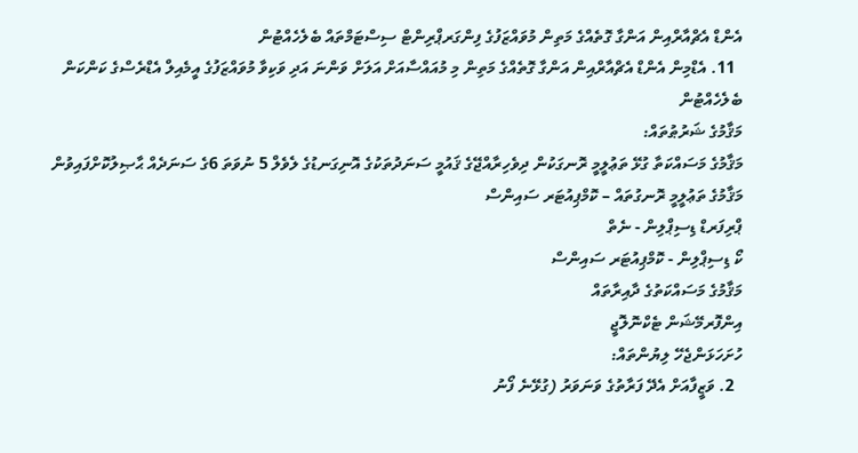އެންޑް އެޗްއާރްއިން އަންގާ ގޮތެއްގެ މަތިން މުވައްޒަފުގެ ފިންގަރޕްރިންޓް ސިސްޓަމްތައް ބެލެހެއްޓުން
  11. އެޑްމިން އެންޑް އެޗްއާރްއިން އަންގާ ގޮތެއްގެ މަތިން މި މުއައްސާއަށް އަލަށް ވަންނަ އަދި ވަކިވާ މުވައްޒަފުގެ އީމެއިލް އެޑްރެސްގެ ކަންކަން ބެލެހެއްޓުން
މަޤާމުގެ ޝަރުޠުތައް:
މަޤާމުގެ މަސައްކަތާ ގުޅޭ ތަޢުލީމީ ރޮނގަކުން ދިވެހިރާއްޖޭގެ ޤައުމީ ސަނަދުތަކުގެ އޮނިގަނޑުގެ ލެވެލް 5 ނުވަތަ 6ގެ ސަނަދެއް ޙާޞިލުކޮށްފައިވުން
މަޤާމުގެ ތަޢުލީމީ ރޮނގުތައް – ކޮމްޕިއުޓަރ ސައިންސް
ޕްރިފަރޑް ޑިސިޕްލިން - ނެތް
ކޯ ޑިސިޕްލިން - ކޮމްޕިއުޓަރ ސައިންސް
މަޤާމުގެ މަސައްކަތުގެ ދާއިރާތައް
އިންފޮރމޭޝަން ޓެކްނޮލޮޖީ
ހުށަހަޅަންޖެހޭ ލިޔުންތައް:
  2. ވަޒީފާއަށް އެދޭ ފަރާތުގެ ވަނަވަރު (ގުޅޭނެ ފޯނު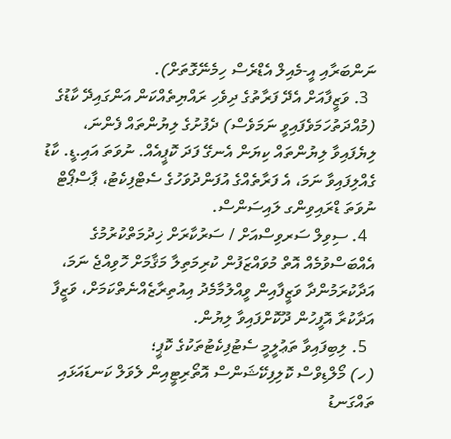ނަންބަރާއި އީ-މެއިލް އެޑްރެސް ހިމެނޭގޮތަށް).
  3. ވަޒީފާއަށް އެދޭ ފަރާތުގެ ދިވެހި ރައްޔިތެއްކަން އަންގައިދޭ ކާޑުގެ (މުއްދަތުހަމަވެފައިވީ ނަމަވެސް) ދެފުށުގެ ލިޔުންތައް ފެންނަ، ލިޔެފައިވާ ލިޔުންތައް ކިޔަން އެނގޭ ފަދަ ކޮޕީއެއް. ނުވަތަ އައި.ޑީ. ކާޑު ގެއްލިފައިވާ ނަމަ، އެ ފަރާތެއްގެ އުފަންދުވަހުގެ ސެޓްފިކެޓު، ޕާސްޕޯޓް ނުވަތަ ޑްރައިވިންގ ލައިސަންސް.
  4. ސިވިލް ސަރވިސްއަށް / ސަރުކާރަށް ޚިދުމަތްކުރުމުގެ އެއްބަސްވުމެއް އޮތް މުވައްޒަފުން ކުރިމަތިލާ މަޤާމަށް ހޮވިއްޖެ ނަމަ، އަދާކުރަމުންދާ ވަޒީފާއިން ވީއްލުމާމެދު އިއުތިރާޒެއްނެތްކަމަށް، ވަޒީފާ އަދާކުރާ އޮފީހުން ދޫކޮށްފައިވާ ލިޔުން.
  5. ލިބިފައިވާ ތަޢުލީމީ ސެޓުފިކެޓުތަކުގެ ކޮޕީ؛
(ހ) މޯލްޑިވްސް ކޮލިފިކޭޝަންސް އޮތޯރިޓީއިން ލެވަލް ކަނޑައަޅައި ތައްގަނޑު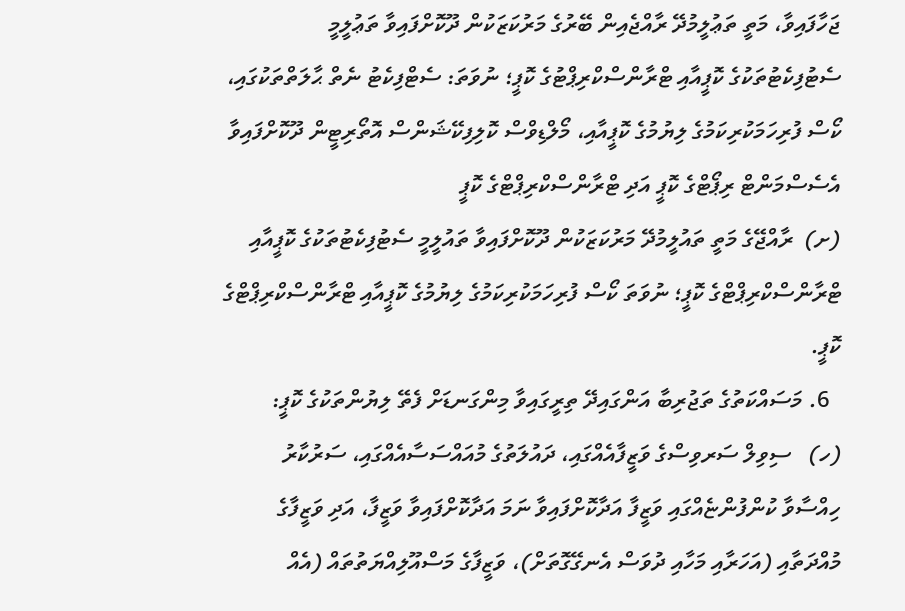ޖަހާފައިވާ، މަތީ ތަޢުލީމުދޭ ރާއްޖެއިން ބޭރުގެ މަރުކަޒަކުން ދޫކޮށްފައިވާ ތަޢުލީމީ ސެޓުފިކެޓުތަކުގެ ކޮޕީއާއި ޓްރާންސްކްރިޕްޓުގެ ކޮޕީ؛ ނުވަތަ: ސެޓްފިކެޓު ނެތް ޙާލަތްތަކުގައި، ކޯސް ފުރިހަމަކުރިކަމުގެ ލިޔުމުގެ ކޮޕީއާއި، މޯލްޑިވްސް ކޮލިފިކޭޝަންސް އޮތޯރިޓީން ދޫކޮށްފައިވާ އެސެސްމަންޓް ރިޕޯޓްގެ ކޮޕީ އަދި ޓްރާންސްކްރިޕްޓްގެ ކޮޕީ
(ށ)  ރާއްޖޭގެ މަތީ ތައުލީމުދޭ މަރުކަޒަކުން ދޫކޮށްފައިވާ ތައުލީމީ ސެޓުފިކެޓުތަކުގެ ކޮޕީއާއި ޓްރާންސްކްރިޕްޓްގެ ކޮޕީ؛ ނުވަތަ ކޯސް ފުރިހަމަކުރިކަމުގެ ލިޔުމުގެ ކޮޕީއާއި ޓްރާންސްކްރިޕްޓްގެ ކޮޕީ.
  6. މަސައްކަތުގެ ތަޖުރިބާ އަންގައިދޭ ތިރީގައިވާ މިންގަނޑަށް ފެތޭ ލިޔުންތަކުގެ ކޮޕީ:
(ހ)   ސިވިލް ސަރވިސްގެ ވަޒީފާއެއްގައި، ދައުލަތުގެ މުއައްސަސާއެއްގައި، ސަރުކާރު ހިއްސާވާ ކުންފުންޏެއްގައި ވަޒީފާ އަދާކޮށްފައިވާ ނަމަ އަދާކޮށްފައިވާ ވަޒީފާ، އަދި ވަޒީފާގެ މުއްދަތާއި (އަހަރާއި މަހާއި ދުވަސް އެނގޭގޮތަށް)، ވަޒީފާގެ މަސްއޫލިއްޔަތުތައް (އެއް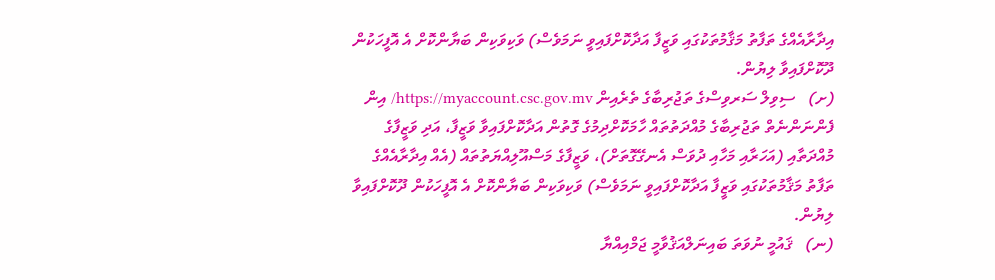އިދާރާއެއްގެ ތަފާތު މަޤާމުތަކުގައި ވަޒީފާ އަދާކޮށްފައިވީ ނަމަވެސް) ވަކިވަކިން ބަޔާންކޮށް އެ އޮފީހަކުން ދޫކޮށްފައިވާ ލިޔުން.
(ށ)   ސިވިލް ސަރވިސްގެ ތަޖުރިބާގެ ތެރެއިން https://myaccount.csc.gov.mv/ އިން ފެންނަންނެތް ތަޖުރިބާގެ މުއްދަތުތައް ހާމަކޮށްދިމުގެ ގޮތުން އަދާކޮށްފައިވާ ވަޒީފާ، އަދި ވަޒީފާގެ މުއްދަތާއި (އަހަރާއި މަހާއި ދުވަސް އެނގޭގޮތަށް)، ވަޒީފާގެ މަސްއޫލިއްޔަތުތައް (އެއް އިދާރާއެއްގެ ތަފާތު މަޤާމުތަކުގައި ވަޒީފާ އަދާކޮށްފައިވީ ނަމަވެސް) ވަކިވަކިން ބަޔާންކޮށް އެ އޮފީހަކުން ދޫކޮށްފައިވާ ލިޔުން.
(ނ)   ޤައުމީ ނުވަތަ ބައިނަލްއަޤުވާމީ ޖަމްއިއްޔާ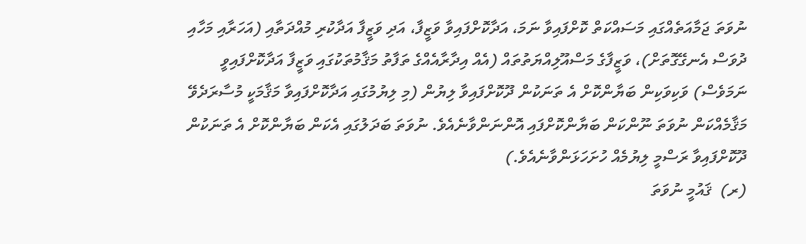ނުވަތަ ޖަމާއަތެއްގައި މަސައްކަތް ކޮށްފައިވާ ނަމަ، އަދާކޮށްފައިވާ ވަޒީފާ، އަދި ވަޒީފާ އަދާކުރި މުއްދަތާއި (އަހަރާއި މަހާއި ދުވަސް އެނގޭގޮތަށް)، ވަޒީފާގެ މަސްއޫލިއްޔަތުތައް (އެއް އިދާރާއެއްގެ ތަފާތު މަޤާމުތަކުގައި ވަޒީފާ އަދާކޮށްފައިވީ ނަމަވެސް) ވަކިވަކިން ބަޔާންކޮށް އެ ތަނަކުން ދޫކޮށްފައިވާ ލިޔުން (މި ލިޔުމުގައި އަދާކޮށްފައިވާ މަޤާމަކީ މުސާރަދެވޭ މަޤާމެއްކަން ނުވަތަ ނޫންކަން ބަޔާންކޮށްފައި އޮންނަންވާނެއެވެ. ނުވަތަ ބަދަލުގައި އެކަން ބަޔާންކޮށް އެ ތަނަކުން ދޫކޮށްފައިވާ ރަސްމީ ލިޔުމެއް ހުށަހަޅަންވާނެއެވެ.)
(ރ)  ޤައުމީ ނުވަތަ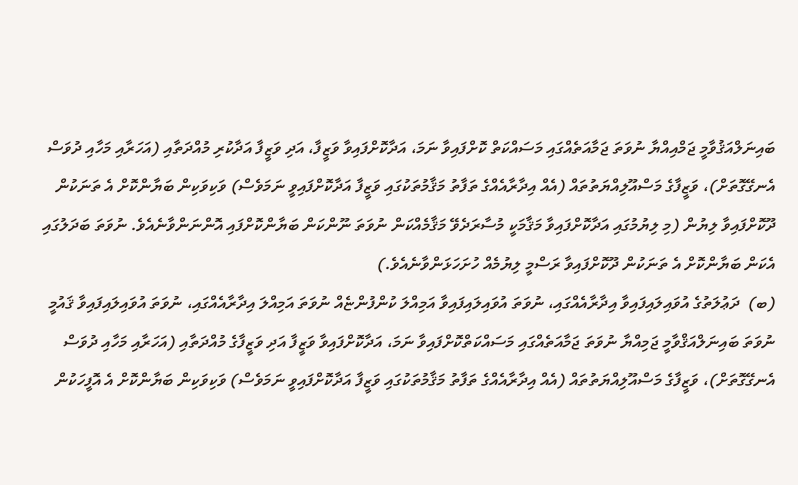ބައިނަލްއަޤުވާމީ ޖަމްއިއްޔާ ނުވަތަ ޖަމާއަތެއްގައި މަސައްކަތް ކޮށްފައިވާ ނަމަ، އަދާކޮށްފައިވާ ވަޒީފާ، އަދި ވަޒީފާ އަދާކުރި މުއްދަތާއި (އަހަރާއި މަހާއި ދުވަސް އެނގޭގޮތަށް)، ވަޒީފާގެ މަސްއޫލިއްޔަތުތައް (އެއް އިދާރާއެއްގެ ތަފާތު މަޤާމުތަކުގައި ވަޒީފާ އަދާކޮށްފައިވީ ނަމަވެސް) ވަކިވަކިން ބަޔާންކޮށް އެ ތަނަކުން ދޫކޮށްފައިވާ ލިޔުން (މި ލިޔުމުގައި އަދާކޮށްފައިވާ މަޤާމަކީ މުސާރަދެވޭ މަޤާމެއްކަން ނުވަތަ ނޫންކަން ބަޔާންކޮށްފައި އޮންނަންވާނެއެވެ. ނުވަތަ ބަދަލުގައި އެކަން ބަޔާންކޮށް އެ ތަނަކުން ދޫކޮށްފައިވާ ރަސްމީ ލިޔުމެއް ހުށަހަޅަންވާނެއެވެ.)
(ބ)  ދަޢުލަތުގެ އުވައިލައިފައިވާ އިދާރާއެއްގައި، ނުވަތަ އުވައިލައިފައިވާ އަމިއްލަ ކުންފުންޏެއް ނުވަތަ އަމިއްލަ އިދާރާއެއްގައި، ނުވަތަ އުވައިލައިފައިވާ ޤައުމީ ނުވަތަ ބައިނަލްއަޤްވާމީ ޖަމިއްޔާ ނުވަތަ ޖަމާއަތެއްގައި މަސައްކަތްކޮށްފައިވާ ނަމަ، އަދާކޮށްފައިވާ ވަޒީފާ އަދި ވަޒީފާގެ މުއްދަތާއި (އަހަރާއި މަހާއި ދުވަސް އެނގޭގޮތަށް)، ވަޒީފާގެ މަސްއޫލިއްޔަތުތައް (އެއް އިދާރާއެއްގެ ތަފާތު މަޤާމުތަކުގައި ވަޒީފާ އަދާކޮށްފައިވީ ނަމަވެސް) ވަކިވަކިން ބަޔާންކޮށް އެ އޮފީހަކުން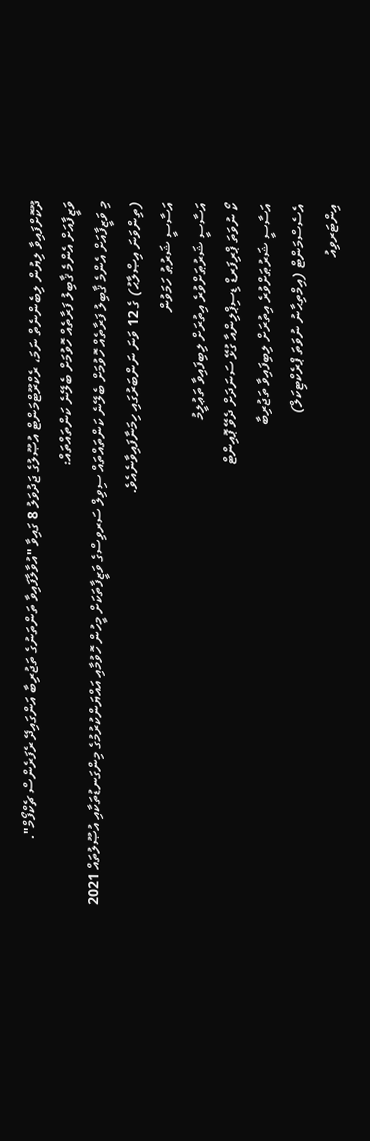ދޫކޮށްފައިވާ ލިޔުން ލިބެންނެތް ނަމަ، ރެކްރޫޓްމަންޓް އުޞޫލުގެ ޖަދުވަލު 8 ގައިވާ "އުވާލާފައިވާ ތަންތަނުގެ ތަޖުރިބާ އަންގައިދޭ ރެފަރެންސް ޗެކްފޯމް".
ވަޒީފާއަށް އެންމެ ޤާބިލު ފަރާތެއް ހޮވުމަށް ބެލޭނެ ކަންތައްތައް:
މި ވަޒީފާއަށް އެންމެ ޤާބިލު ފަރާތެއް ހޮވުމަށް ބެލޭނެ ކަންތައްތައް ސިވިލް ސަރވިސްގެ ވަޒީފާތަކަށް މީހުން ހޮވުމާއި އައްޔަންކުރުމުގެ މިންގަނޑުތަކާއި އުޞޫލުތައް 2021 (ތިންވަނަ އިޞްލާޙު) ގެ 12 ވަނަ ނަންބަރުގައި ހިމަނާފައިވާނެއެވެ.
އަސާސީ ޝަރުޠު ހަމަވުން
އަސާސީ ޝަރުޠަށްވުރެ އިތުރަށް ލިބިފައިވާ ތަޢުލީމު
ކޯ ނުވަތަ ޕްރިފަރޑް ޑިސިޕްލިންއާ ގުޅޭ ސަނަދަށް ދެވޭ ޕޮއިންޓް
އަސާސީ ޝަރުޠަށްވުރެ އިތުރަށް ލިބިފައިވާ ތަޖުރިބާ
އެސެސްމަންޓް (އިމްތިޙާނު ނުވަތަ ޕްރެކްޓިކަލް)
އިންޓަރވިއު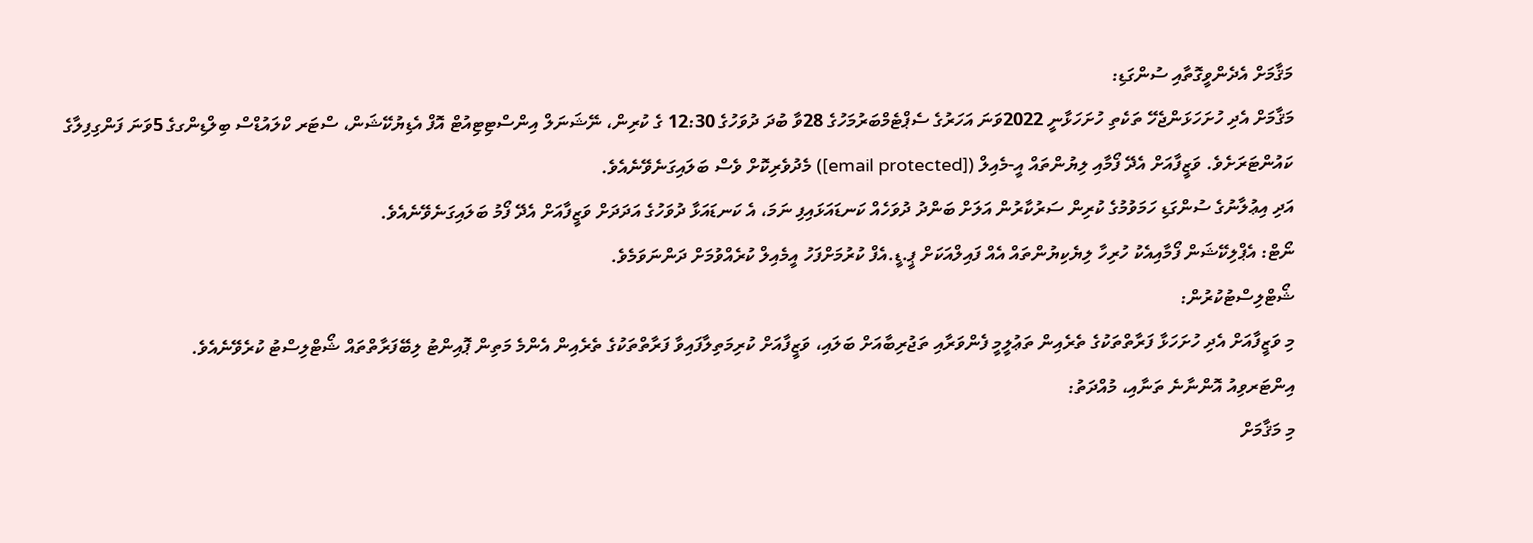މަޤާމަށް އެދެންވީގޮތާއި ސުންގަޑި:
މަޤާމަށް އެދި ހުށަހަޅަންޖެހޭ ތަކެތި ހުށަހަޅާނީ 2022ވަނަ އަހަރުގެ ސެޕްޓެމްބަރުމަހުގެ 28ވާ ބުދަ ދުވަހުގެ 12:30 ގެ ކުރިން، ނޭޝަނަލް އިންސްޓިޓިއުޓް އޮފް އެޑިޔުކޭޝަން، ސްޓަރ ކްލައުޑްސް ބިލްޑިންގގެ 5ވަނަ ފަންގިފިލާގެ ކައުންޓަރަށެވެ. ވަޒީފާއަށް އެދޭ ފޯމާއި ލިޔުންތައް އީ-މެއިލް ([email protected]) މެދުވެރިކޮށް ވެސް ބަލައިގަނެވޭނެއެވެ.
އަދި އިޢުލާނުގެ ސުންގަޑި ހަމަވުމުގެ ކުރިން ސަރުކާރުން އަލަށް ބަންދު ދުވަހެއް ކަނޑައަޅައިފި ނަމަ، އެ ކަނޑައަޅާ ދުވަހުގެ އަދަދަށް ވަޒީފާއަށް އެދޭ ފޯމު ބަލައިގަނެވޭނެއެވެ.
ނޯޓް: އެޕްލިކޭޝަން ފޯމާއިއެކު ހުރިހާ ލިޔެކިޔުންތައް އެއް ފައިލްއަކަށް ޕީ.ޑީ.އެފް ކުރުމަށްފަހު އީމެއިލް ކުރެއްވުމަށް ދަންނަވަމެވެ.
ޝޯޓްލިސްޓުކުރުން:
މި ވަޒީފާއަށް އެދި ހުށަހަޅާ ފަރާތްތަކުގެ ތެރެއިން ތަޢުލީމީ ފެންވަރާއި ތަޖުރިބާއަށް ބަލައި، ވަޒީފާއަށް ކުރިމަތިލާފައިވާ ފަރާތްތަކުގެ ތެރެއިން އެންމެ މަތިން ޕޮއިންޓު ލިބޭފަރާތްތައް ޝޯޓްލިސްޓު ކުރެވޭނެއެވެ.
އިންޓަރވިއު އޮންނާނެ ތަނާއި، މުއްދަތު:
މި މަޤާމަށް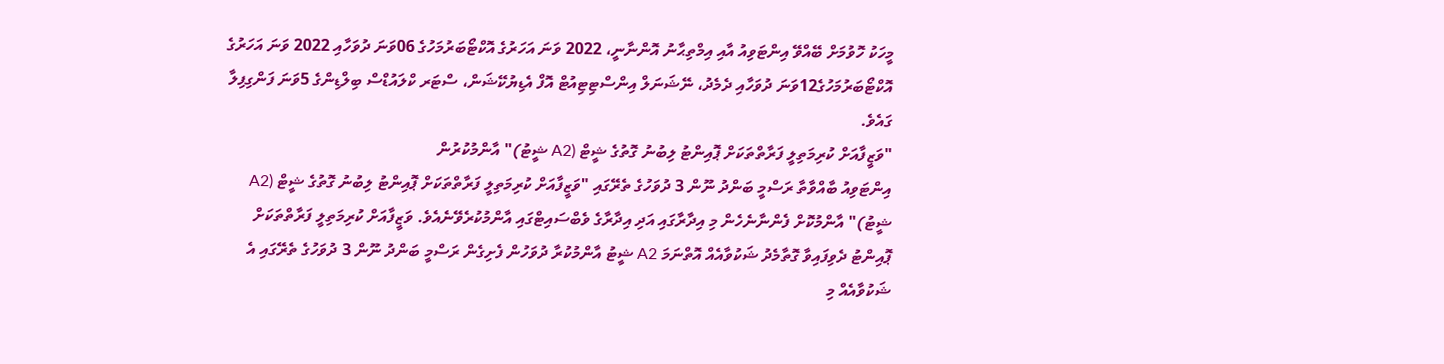މީހަކު ހޮވުމަށް ބޭއްވޭ އިންޓަވިއު އާއި އިމްތިޙާނު އޮންނާނީ، 2022 ވަނަ އަހަރުގެ އޮކްޓޯބަރުމަހުގެ 06ވަނަ ދުވަހާއި 2022 ވަނަ އަހަރުގެ އޮކްޓޯބަރުމަހުގެ12ވަނަ ދުވަހާއި ދެމެދު، ނޭޝަނަލް އިންސްޓިޓިއުޓް އޮފް އެޑިޔުކޭޝަން، ސްޓަރ ކްލައުޑްސް ބިލްޑިންގެ 5ވަނަ ފަންގިފިލާ ގައެވެ.
"ވަޒީފާއަށް ކުރިމަތިލީ ފަރާތްތަކަށް ޕޮއިންޓު ލިބުނު ގޮތުގެ ޝީޓް (A2 ޝީޓު)" އާންމުކުރުން
އިންޓަވިއު ބާއްވާތާ ރަސްމީ ބަންދު ނޫން 3 ދުވަހުގެ ތެރޭގައި "ވަޒީފާއަށް ކުރިމަތިލީ ފަރާތްތަކަށް ޕޮއިންޓު ލިބުނު ގޮތުގެ ޝީޓް (A2 ޝީޓު)" އާންމުކޮށް ފެންނާނެހެން މި އިދާރާގައި އަދި އިދާރާގެ ވެބްސައިޓްގައި އާންމުކުރެވޭނެއެވެ. ވަޒީފާއަށް ކުރިމަތިލީ ފަރާތްތަކަށް ޕޮއިންޓު ދެވިފައިވާ ގޮތާމެދު ޝަކުވާއެއް އޮތްނަމަ A2 ޝީޓު އާންމުކުރާ ދުވަހުން ފެށިގެން ރަސްމީ ބަންދު ނޫން 3 ދުވަހުގެ ތެރޭގައި އެ ޝަކުވާއެއް މި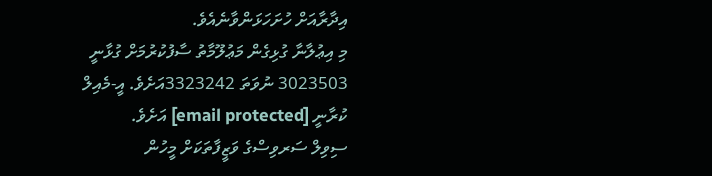އިދާރާއަށް ހުށަހަޅަންވާނެއެވެ.
މި އިޢުލާނާ ގުޅިގެން މަޢުލޫމާތު ސާފުކުރުމަށް ގުޅާނީ 3023503 ނުވަތަ 3323242އަށެވެ. އީ-މެއިލް ކުރާނީ [email protected] އަށެވެ.
ސިވިލް ސަރވިސްގެ ވަޒީފާތަކަށް މީހުން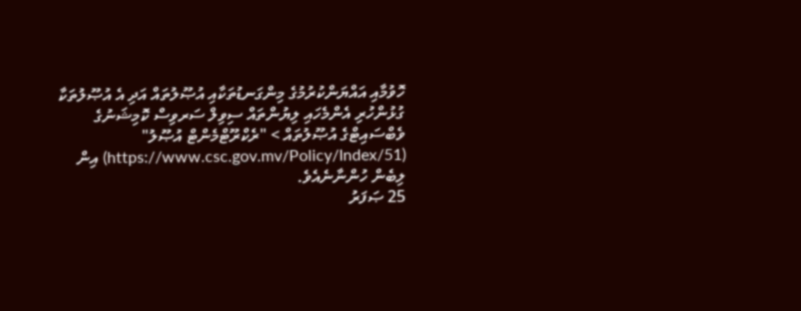ހޮވުމާއި އައްޔަންކުރުމުގެ މިންގަނޑުތަކާއި އުޞޫލުތައް އަދި އެ އުޞޫލުތަކާ ގުޅުންހުރި އެންމެހައި ލިޔުންތައް ސިވިލް ސަރވިސް ކޮމިޝަނުގެ ވެބްސައިޓްގެ އުޞޫލުތައް > "ރެކްރޫޓްމެންޓް އުޞޫލު" (https://www.csc.gov.mv/Policy/Index/51) އިން ލިބެން ހުންނާނެއެވެ.
25 ޞަފަރު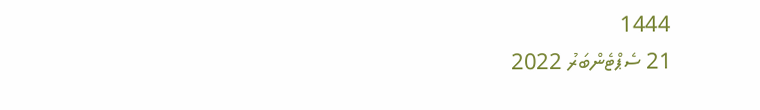1444
21 ސެޕްޓެންބަރު 2022